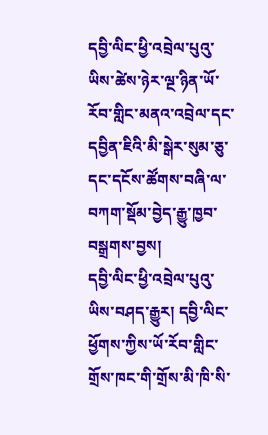དབྱི་ལིང་ཕྱི་འབྲེལ་པུའུ་ཡིས་ཚེས་ཉེར་ལྔ་ཉིན་ཡོ་རོབ་གླིང་མནའ་འབྲེལ་དང་དབྱིན་ཇིའི་མི་སྒེར་སུམ་ཅུ་དང་དངོས་ཚོགས་བཞི་ལ་བཀག་སྡོམ་བྱེད་རྒྱུ་ཁྱབ་བསྒྲགས་བྱས།
དབྱི་ལིང་ཕྱི་འབྲེལ་པུའུ་ཡིས་བཤད་རྒྱུར། དབྱི་ལིང་ཕྱོགས་ཀྱིས་ཡོ་རོབ་གླིང་གྲོས་ཁང་གི་གྲོས་མི་ཁི་སི་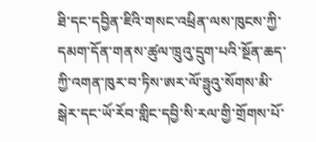ཐི་དང་དབྱིན་ཇིའི་གསང་འཕྲིན་ལས་ཁུངས་ཀྱི་དམག་དོན་གནས་ཚུལ་ཁྲུའུ་དྲུག་པའི་སྔོན་ཆད་ཀྱི་འགན་ཁུར་བ་ཏིས་ཨར་ལོ་ཧྥུའུ་སོགས་མི་སྒེར་དང་ཡོ་རོབ་གླིང་དབྱི་སི་རལ་གྱི་གྲོགས་པོ་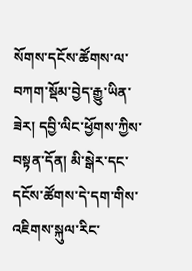སོགས་དངོས་ཚོགས་ལ་བཀག་སྡོམ་བྱེད་རྒྱུ་ཡིན་ཟེར། དབྱི་ལིང་ཕྱོགས་ཀྱིས་བསྟན་དོན། མི་སྒེར་དང་དངོས་ཚོགས་དེ་དག་གིས་འཇིགས་སྐུལ་རིང་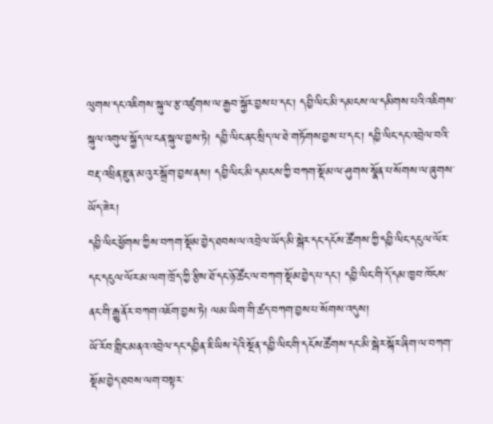ལུགས་དང་འཇིགས་སྐུལ་རྩ་འཛུགས་ལ་རྒྱབ་སྐྱོར་བྱས་པ་དང་། དབྱི་ལིང་མི་དམངས་ལ་དམིགས་པའི་འཇིགས་སྐུལ་འགུལ་སྐྱོད་ལ་ངན་སྐུལ་བྱས་ཏེ། དབྱི་ལིང་ནང་སྲིད་ལ་ཐེ་གཏོགས་བྱས་པ་དང་། དབྱི་ལིང་དང་འབྲེལ་བའི་བརྡ་འཕྲིན་རྫུན་མ་འུར་སྒྲོག་བྱས་ནས། དབྱི་ལིང་མི་དམངས་ཀྱི་བཀག་སྡོམ་ལ་ཤུགས་སྣོན་པ་སོགས་ལ་ཞུགས་ཡོད་ཟེར།
དབྱི་ལིང་ཕྱོགས་ཀྱིས་བཀག་སྡོམ་བྱེད་ཐབས་ལ་འབྲེལ་ཡོད་མི་སྒེར་དང་དངོས་ཚོགས་ཀྱི་དབྱི་ལིང་དངུལ་ལོར་དང་དངུལ་ལོར་མ་ལག་ཁྲོད་ཀྱི་རྩིས་ཐོ་དང་ཉོ་ཚོང་ལ་བཀག་སྡོམ་བྱེད་པ་དང་། དབྱི་ལིང་གི་དོ་དམ་ཁྱབ་ཁོངས་ནང་གི་རྒྱུ་ནོར་བཀག་འཇོག་བྱས་ཏེ། ལམ་ཡིག་གི་ཚད་བཀག་བྱས་པ་སོགས་འདུས།
ཡོ་རོབ་གླིང་མནའ་འབྲེལ་དང་དབྱིན་ཇི་ཡིས་དེའི་སྔོན་དབྱི་ལིང་གི་དངོས་ཚོགས་དང་མི་སྒེར་སྐོར་ཞིག་ལ་བཀག་སྡོམ་བྱེད་ཐབས་ལག་བསྟར་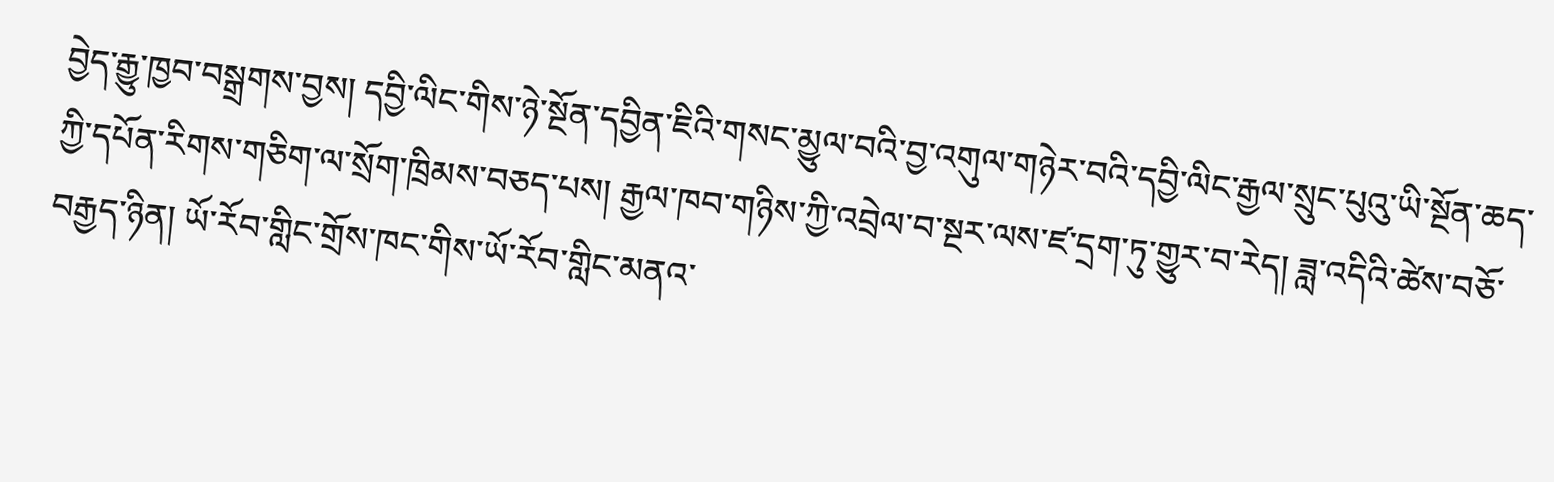བྱེད་རྒྱུ་ཁྱབ་བསྒྲགས་བྱས། དབྱི་ལིང་གིས་ཉེ་སྔོན་དབྱིན་ཇིའི་གསང་མྱུལ་བའི་བྱ་འགུལ་གཉེར་བའི་དབྱི་ལིང་རྒྱལ་སྲུང་པུའུ་ཡི་སྔོན་ཆད་ཀྱི་དཔོན་རིགས་གཅིག་ལ་སྲོག་ཁྲིམས་བཅད་པས། རྒྱལ་ཁབ་གཉིས་ཀྱི་འབྲེལ་བ་སྔར་ལས་ཛ་དྲག་ཏུ་གྱུར་བ་རེད། ཟླ་འདིའི་ཚེས་བཅོ་བརྒྱད་ཉིན། ཡོ་རོབ་གླིང་གྲོས་ཁང་གིས་ཡོ་རོབ་གླིང་མནའ་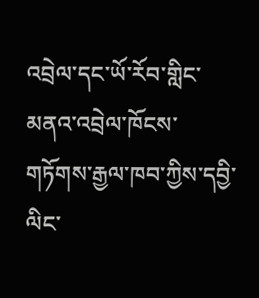འབྲེལ་དང་ཡོ་རོབ་གླིང་མནའ་འབྲེལ་ཁོངས་གཏོགས་རྒྱལ་ཁབ་ཀྱིས་དབྱི་ལིང་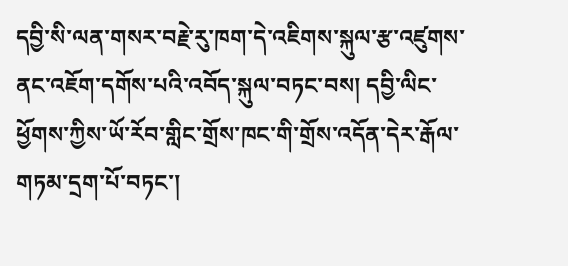དབྱི་སི་ལན་གསར་བརྗེ་རུ་ཁག་དེ་འཇིགས་སྐུལ་རྩ་འཛུགས་ནང་འཇོག་དགོས་པའི་འབོད་སྐུལ་བཏང་བས། དབྱི་ལིང་ཕྱོགས་ཀྱིས་ཡོ་རོབ་གླིང་གྲོས་ཁང་གི་གྲོས་འདོན་དེར་རྒོལ་གཏམ་དྲག་པོ་བཏང་།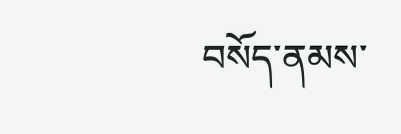བསོད་ནམས་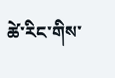ཚེ་རིང་གིས་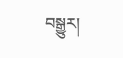བསྒྱུར།